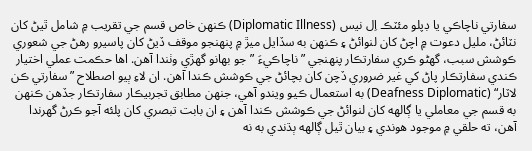سفارتي ناچاڪي يا ڊپلو مئٽڪ اِل نيس (Diplomatic Illness) ڪنهن خاص قسم جي تقريب ۾ شامل ٿيڻ کان نٽائڻ، مليل دعوت ۾ اچڻ کان لنوائڻ ۽ ڪنهن به سڏايل ميڙ ۾ پنهنجو موقف ڏيڻ کان پاسيرو رهڻ جي شعوري ڪوشش سبب، گهڻو ڪري سفارتڪار پنهنجي ”ناچاڪيءَ ”جو بهانو گهڙي وٺندا آهن. اها حڪمت عملي اختيار ڪندي سفارتڪار پاڻ کي غير ضروري ڏچن کان بچائڻ جي ڪوشش ڪندا آهن. ان لاءِ ٻيو اصطلاح ”سفارتي ڪن لاٽار“ (Deafness Diplomatic) به استعمال ڪيو ويندو آهي، جنهن مطابق تجربيڪار سفارتڪار جڏهن ڪنهن به قسم جي معاملي يا ڳالهه کان لنوائڻ جي ڪوشش ڪندا آهن ۽ ان بابت تبصري کان پلئه آجو ڪرڻ گهرندا آهن، ته حلقي ۾ موجود هوندي ۽ بيان ٿيل ڳالهه ٻڌندي به نه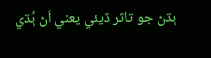ٻڌڻ جو تاثر ڏيئي يعني اَڻ ٻُڌي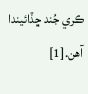ڪري جُند ڇڏائيندا آهن.[1]